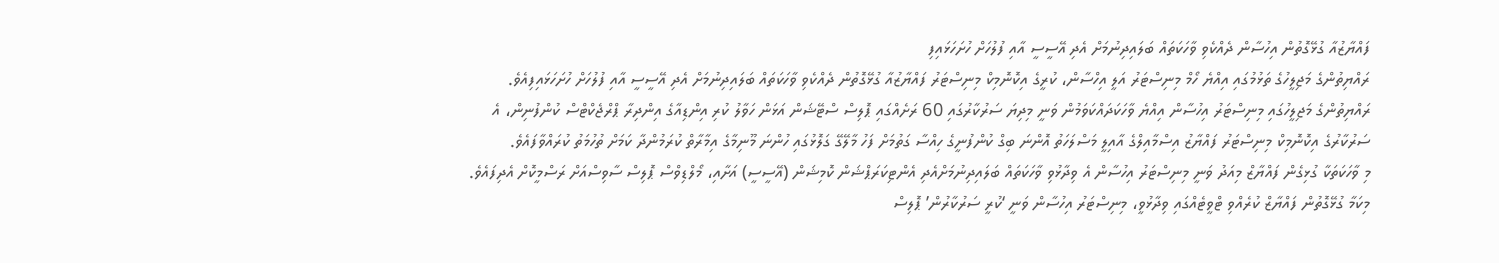ފައްޔާޒުއާ ގުޅޭގޮތުން އިހުސާން ދެއްކެވި ވާހަކަތައް ބަލައިދިނުމަށް އެދި އޭސީސީ އާއި ފުލުހަށް ހުށަހަޅައިފި
ރައްޔިތުންގެ މަޖިލީހުގެ ތަޅުމުގައި އިއްޔެ ހޯމް މިނިސްޓަރު އަލީ އިހްސާން، ކުރީގެ އިކޮނޮމިކް މިނިސްޓަރު ފައްޔާޒުއާ ގުޅޭގޮތުން ދެއްކެވި ވާހަކަތައް ބަލައިދިނުމަށް އެދި އޭސީސީ އާއި ފުލުހަށް ހުށަހަޅައިފިއެވެ.
ރައްޔިތުންގެ މަޖިލީހުގައި މިނިސްޓަރު އިހުސާން އިއްޔެ ވާހަކަދައްކަވަމުން ވަނީ މިދިޔަ ސަރުކާރުގައި 60 ރަށެއްގައި ޕޮލިސް ސްޓޭޝަން އަޅަން ހަވާލު ކުރި އިންޑިއާގެ އިންދިރާ ޕްރްޖެކްޓްސް ކުންފުނިން، އެ ސަރުކާރުގެ އިކޮނޮމިކް މިނިސްޓަރު ފައްޔާޒު އިސްމާއިލްގެ އާއިލީ މަސްލަހަތު އޮންނަ ބިގް ކުންފުނީގެ ހިއްސާ ގަތުމަށް ފަހު މާލޭގޭ ގަލޮޅުގައި ހުންނަ މޫނިމާގެ އިމާރާތް ކުރަމުންދާ ކަމަށް ތުހުމަތު ކުރައްވާފައެވެ.
މި ވާހަކަތަކާ ގުޅިގެން ފައްޔާޒް މިއަދު ވަނީ މިނިސްޓަރު އިހުސާން އެ ވިދާޅުވި ވާހަކަތައް ބަލައިދިނުމަށްއެދި އެންޓިކަރަޕްޝަން ކޮމިޝަން (އޭސީސީ) އަށާއި، މޯލްޑިވްސް ޕޮލިސް ސާވިސްއަށް ރަސްމީކޮށް އެދިފައެވެ.
މިކަމާ ގުޅޭގޮތުން ފައްޔާޒް ކުރެއްވި ޓްވީޓެއްގައި ވިދާޅުވީ، މިނިސްޓަރު އިހުސާން ވަނީ ‘ކުރީ ސަރުކާރުން’ ޕޮލިސް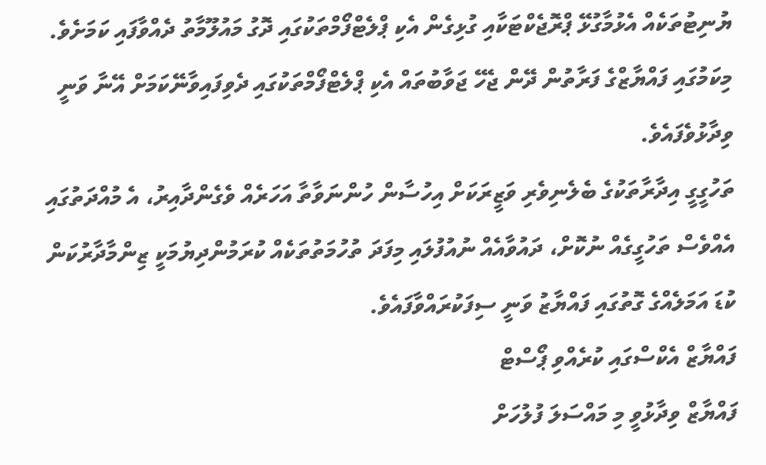ޔުނިޓުތަކެއް އެޅުމާގުޅޭ ޕްރޮޖެކްޓަކާއި ގުޅިގެން އެކި ޕްލެޓްފޯމްތަކުގައި ދޮގު މައުލޫމާތު ދެއްވާފައި ކަމަށެވެ. މިކަމުގައި ފައްޔާޒްގެ ފަރާތުން ދޭން ޖެހޭ ޖަވާބުތައް އެކި ޕްލެޓްފޯމްތަކުގައި ދެވިފައިވާނޭކަމަށް އޭނާ ވަނީ ވިދާޅުވެފައެވެ.
ތަހުގީގީ އިދާރާތަކުގެ ބެލެނިވެރި ވަޒީރަކަށް އިހުސާން ހުންނަވާތާ އަހަރެއް ވެގެންދާއިރު، އެ މުއްދަތުގައި އެއްވެސް ތަހުގީގެއް ނުކޮށް، ދައުވާއެއް ނުއުފުލައި މިފަދަ ތުހުމަތުތަކެއް ކުރަމުންދިޔުމަކީ ޒިންމާދާރުކަން ކުޑަ އަމަލެއްގެ ގޮތުގައި ފައްޔާޒު ވަނީ ސިފަކުރައްވާފައެވެ.
ފައްޔާޒް އެކްސްގައި ކުރެއްވި ޕޯސްޓް
ފައްޔާޒް ވިދާޅުވީ މި މައްސަލަ ފުލުހަށް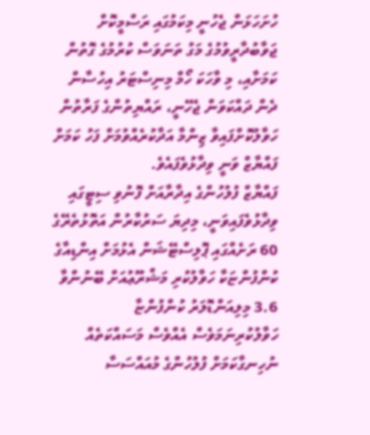ހުށަހަޅަން ޖެހުނީ މިކަމުގައި ރަސްމީކޮށް ޖަވާބުދާރީވުމުގެ މަގު ތަނަވަސް ކުރުމުގެ ގޮތުން ކަމަށާއި، މި ވާހަކަ ހޯމް މިނިސްޓަރު އިހުސާން ދެން ދައްކަވަން ޖެހޭނީ، ރައްޔިތުންގެ ފަރާތުން ހަވާލުކޮށްފައިވާ ޒިންމާ އަދާކުރެއްވުމަށް ފަހު ކަމަށް ފައްޔާޒް ވަނީ ވިދާޅުވެފައެވެ.
ފައްޔާޒް ފުލުހުންގެ އިދާރާއަށް ފޮނުވި ސިޓީގައި ވިދާޅުވެފައިވަނީ، މިދިޔަ ސަރުކާރުން އަތޮޅުތެރޭގެ 60 ރަށެއްގައި ޕޮލިސްޓޭޝަން އެޅުމަށް އިންޑިއާގެ ކުންފުންޏަކާ ހަވާލުކުރި މަޝްރޫޢުއަށް ބޭނުންވާ 3.6 މިލިއަންޑޮލަރު ކުންފުންޏާ ހަވާލުކުރިނަމަވެސް އެއްވެސް މަސައްކަތެއް ނުހިނގާކަމަށް ފުލުހުންގެ މުއައްސަސާ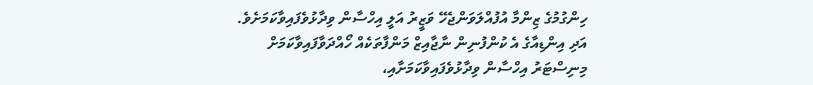ހިންގުމުގެ ޒިންމާ އުފުއްލަވަންޖެހޭ ވަޒީރު އަލީ އިހްސާން ވިދާޅުވެފައިވާކަމަށެވެ. އަދި އިންޑިއާގެ އެ ކުންފުނިން ނާޖާއިޒް މަންފާތަކެއް ހޯއްދަވާފައިވާކަމަށް މިނިސްޓަރު އިހްސާން ވިދާޅުވެފައިވާކަމަށާއި،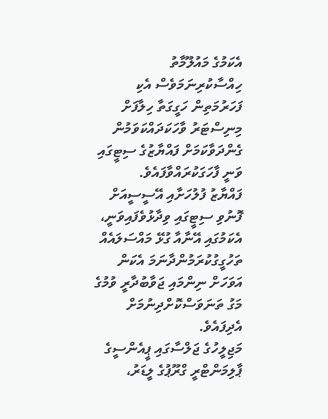އެކަމުގެ މައުލޫމާތު ހިއްސާކުރިނަމަވެސް އެކި ފަހަރުމަތިން ހަގީގަތާ ހިލާފަށް މިނިސްޓަރު ވާހަކަދައްކަވަމުން ގެންދަވާކަމަށް ފައްޔާޒުގެ ސިޓީގައި ވަނީ ފާހަގަކުރައްވާފައެވެ.
ފައްޔާޒު ފުލުހަށާއި އޭސީސީއަށް ފޮނުވި ސިޓީގައި ވިދާޅުވެފައިވަނީ، އެކަމުގައި އޭނާއާ ގުޅޭ މައްސަލައެއް ތަހުގީގުކުރަމުންދާނަމަ އެކަން އަވަހަށް ނިންމައި ޖަވާބުދާރީ ވުމުގެ މަގު ތަނަވަސްކޮށްދިނުމަށް އެދިފައެވެ.
މަޖިލީހުގެ ޖަލްސާގައި ޕީއެންސީގެ ޕާލިމަންޓްރީ ގްރޫޕުގެ ލީޑަރު،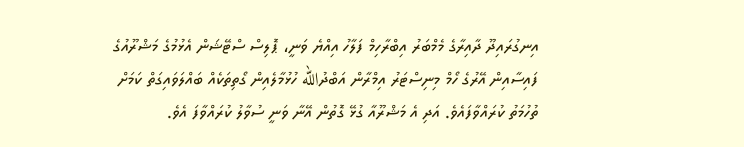އިނގުރައިދޫ ދާއިރާގެ މެމްބަރު އިބްރާހިމް ފަލާހު އިއްޔެ ވަނީ، ޕޮލިސް ސްޓޭޝަން އެޅުމުގެ މަޝްރޫއުގެ ފައިސާއިން އޭރުގެ ހޯމް މިނިސްޓަރު އިމްރާން އަބްދުالله ހުޅުމާލެއިން ގޯތިތަކެއް ބައްލަވައިގަތް ކަމަށް ތުހުމަތު ކުރައްވާފައެވެ. އަދި އެ މަޝްރޫއާ ގުޅޭ ގޮތުން އޭނާ ވަނީ ސުވާލު ކުރައްވާފަ އެވެ.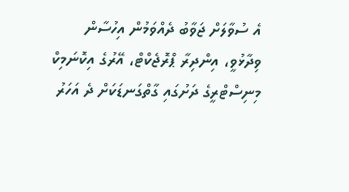އެ ސުވާލަށް ޖަވާބު ދެއްވަމުން އިހުސާން ވިދާޅުވީ، އިންދިރާ ޕްރޮޖެކްޓް، އޭރުގެ އިކޮނަމިކް މިނިސްޓްރީގެ ދަށުގައި ގާތްގަނޑަކަށް ދެ އަހަރު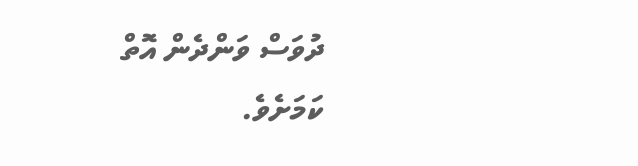ދުވަސް ވަންދެން އޮތް ކަމަށެވެ.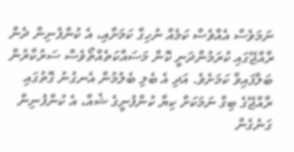ނަމަވެސް އެއްވެސް ކަމެއް ނުހިގާ ކަމަށާއި، އެ ކުންފުނިން ދެން ރާއްޖޭގައި ކުރަމުންދަނީ ކޮން މަސައްކަތެއްތޯވެސް ސަރުކާރުން ބަލާފައިވާ ކަމަށެވެ. އަދި އެ ބެލި ބެލުމުން އެނގުނު ގޮތުގައި ރާއްޖޭގެ ބިގް ނަމަކަށް ކިޔާ ކުންފުނީގެ ޝެއާ، އެ ކުންފުނިން ގަނެގެން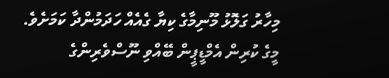މިހާރު ގަލޮޅު މޫނިމާގެ ކިޔާ ގެއެއް ހަދަމުންދާ ކަމަށެވެ.
މީގެ ކުރިން އެމްޑީޕީން ބޭއްވި ނޫސްވެރިންގެ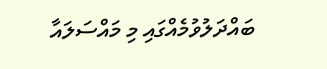ބައްދަލުވުމެއްގައި މި މައްސަލައާ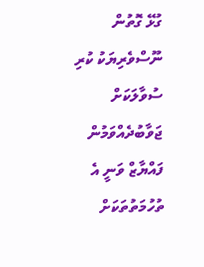ގުޅޭ ގޮތުން ނޫސްވެރިޔަކު ކުރި ސުވާލަކަށް ޖަވާބުދެއްވަމުން ފައްޔާޒް ވަނީ އެ ތުހުމަތުތަކަށް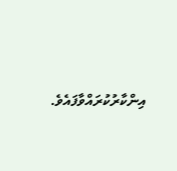އިންކާރުކުރައްވާފައެވެ.